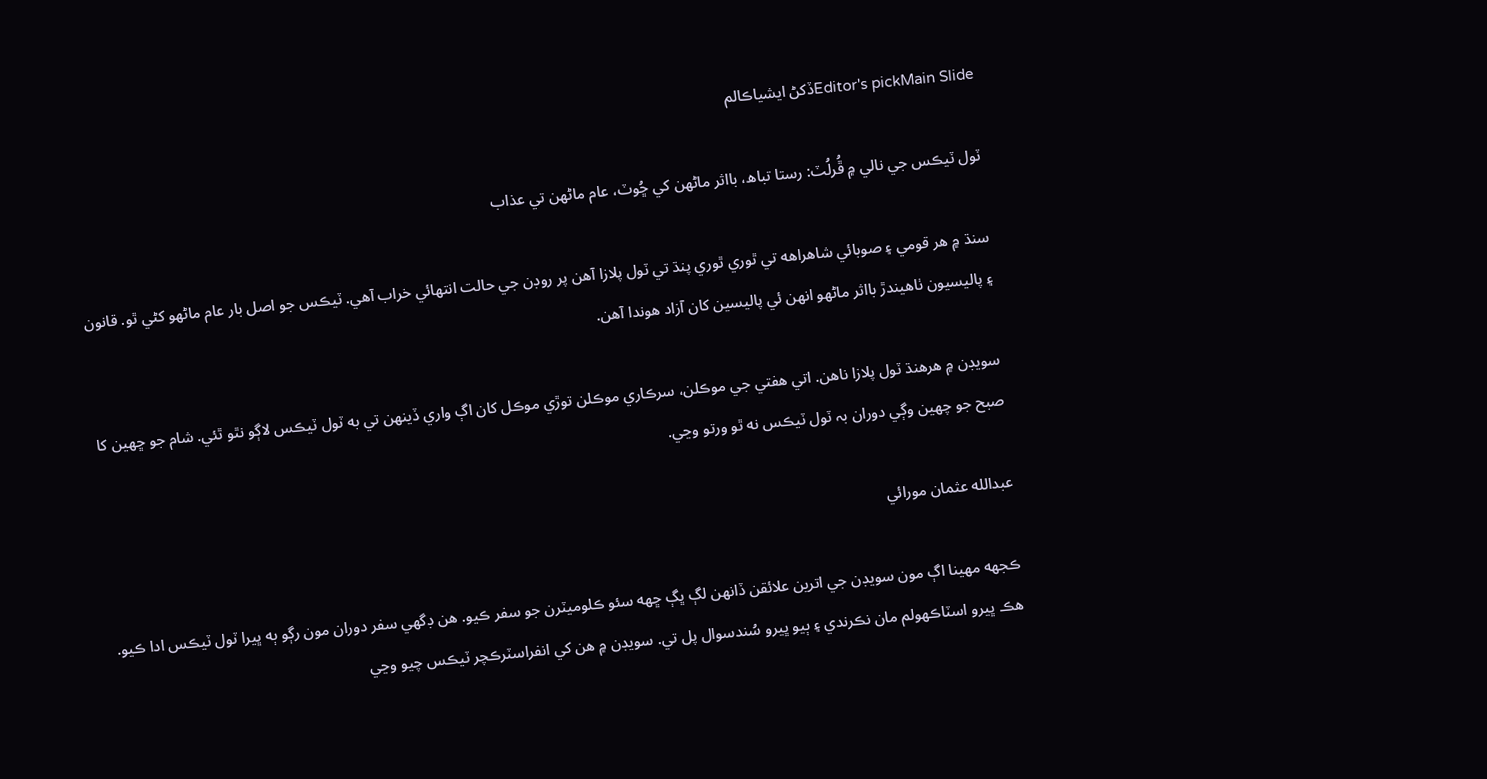Editor's pickMain Slideڏکڻ ايشياڪالم

ٽول ٽيڪس جي نالي ۾ ڦُرلُٽ: رستا تباھ، بااثر ماڻھن کي ڇُوٽ، عام ماڻھن تي عذاب

سنڌ ۾ هر قومي ۽ صوبائي شاهراهه تي ٿوري ٿوري پنڌ تي ٽول پلازا آهن پر روڊن جي حالت انتهائي خراب آهي. ٽيڪس جو اصل بار عام ماڻهو کڻي ٿو. قانون ۽ پاليسيون ٺاهيندڙ بااثر ماڻھو انهن ئي پاليسين کان آزاد هوندا آهن.

سويڊن ۾ ھرھنڌ ٽول پلازا ناھن. اتي هفتي جي موڪلن، سرڪاري موڪلن توڙي موڪل کان اڳ واري ڏينهن تي به ٽول ٽيڪس لاڳو نٿو ٿئي. شام جو ڇھين کا صبح جو چھين وڳي دوران بہ ٽول ٽيڪس نه ٿو ورتو وڃي.

عبدالله عثمان مورائي

ڪجهه مهينا اڳ مون سويڊن جي اترين علائقن ڏانهن لڳ ڀڳ ڇهه سئو ڪلوميٽرن جو سفر ڪيو. هن ڊگهي سفر دوران مون رڳو ٻه ڀيرا ٽول ٽيڪس ادا ڪيو. هڪ ڀيرو اسٽاڪهولم مان نڪرندي ۽ ٻيو ڀيرو سُندسوال پل تي. سويڊن ۾ هن کي انفراسٽرڪچر ٽيڪس چيو وڃي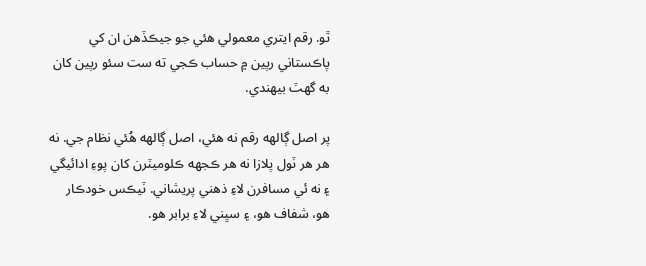ٿو. رقم ايتري معمولي هئي جو جيڪڏهن ان کي پاڪستاني رپين ۾ حساب ڪجي ته ست سئو رپين کان به گهٽ بيهندي.

پر اصل ڳالهه رقم نه هئي، اصل ڳالهه ھُئي نظام جي. نه هر هر ٽول پلازا نه هر ڪجهه ڪلوميٽرن کان پوءِ ادائيگي ۽ نه ئي مسافرن لاءِ ذهني پريشاني. ٽيڪس خودڪار هو، شفاف هو، ۽ سڀني لاءِ برابر هو.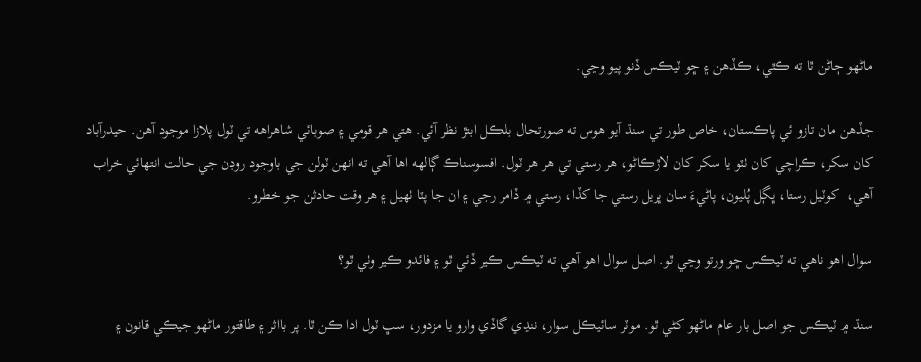ماڻهو ڄاڻن ٿا ته ڪٿي، ڪڏهن ۽ ڇو ٽيڪس ڏنو پيو وڃي.

جڏهن مان تازو ئي پاڪستان، خاص طور تي سنڌ آيو هوس ته صورتحال بلڪل ابتڙ نظر آئي. هتي هر قومي ۽ صوبائي شاهراهه تي ٽول پلازا موجود آهن. حيدرآباد کان سکر، ڪراچي کان ٺٽو يا سکر کان لاڙڪاڻو، هر رستي تي هر هر ٽول. افسوسناڪ ڳالهه اها آهي ته انهن ٽولن جي باوجود روڊن جي حالت انتهائي خراب آهي،  کوٽيل رستا، ڀڳل پُليون، پاڻيءَ سان ڀريل رستي جا کڏا، رستي ۾ ڏامر رجي ۽ ان جا پٽا ٺهيل ۽ هر وقت حادثن جو خطرو.

سوال اهو ناهي ته ٽيڪس ڇو ورتو وڃي ٿو. اصل سوال اهو آهي ته ٽيڪس ڪير ڏئي ٿو ۽ فائدو ڪير وٺي ٿو؟

سنڌ ۾ ٽيڪس جو اصل بار عام ماڻهو کڻي ٿو. موٽر سائيڪل سوار، ننڍي گاڏي وارو يا مزدور، سڀ ٽول ادا ڪن ٿا. پر بااثر ۽ طاقتور ماڻهو جيڪي قانون ۽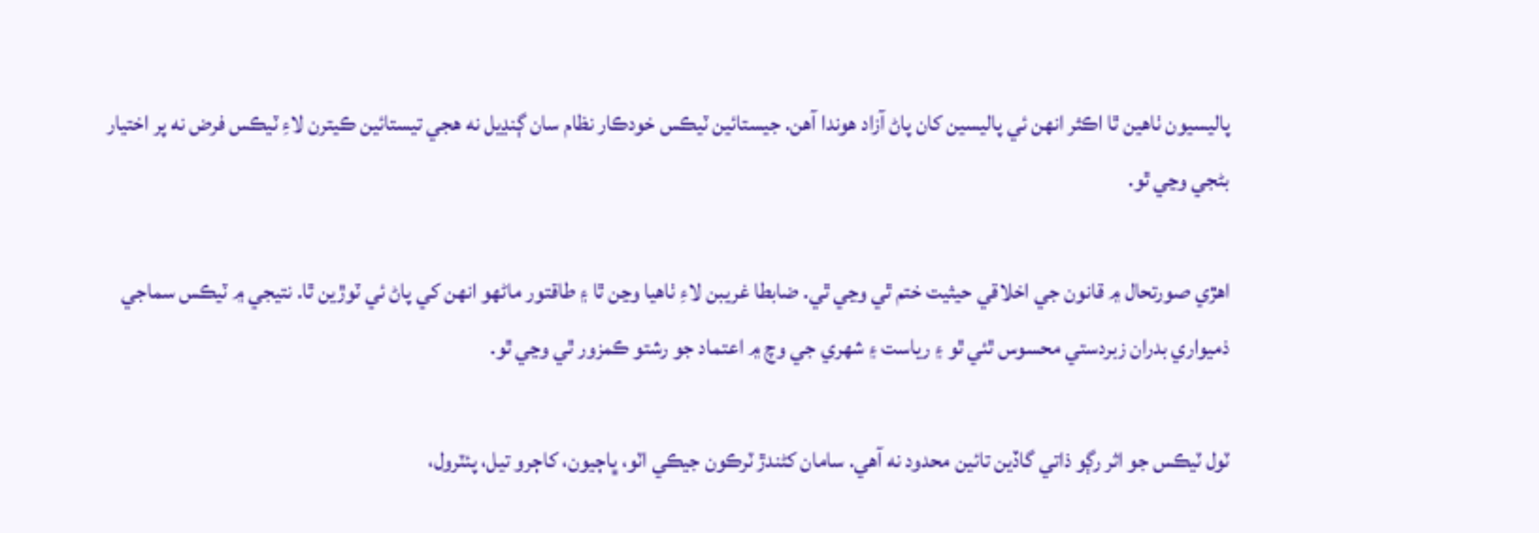پاليسيون ٺاهين ٿا اڪثر انهن ئي پاليسين کان پاڻ آزاد هوندا آهن. جيستائين ٽيڪس خودڪار نظام سان ڳنڍيل نه هجي تيستائين ڪيترن لاءِ ٽيڪس فرض نه پر اختيار بڻجي وڃي ٿو.

اهڙي صورتحال ۾ قانون جي اخلاقي حيثيت ختم ٿي وڃي ٿي. ضابطا غريبن لاءِ ٺاهيا وڃن ٿا ۽ طاقتور ماڻهو انهن کي پاڻ ئي ٽوڙين ٿا. نتيجي ۾ ٽيڪس سماجي ذميواري بدران زبردستي محسوس ٿئي ٿو ۽ رياست ۽ شهري جي وچ ۾ اعتماد جو رشتو ڪمزور ٿي وڃي ٿو.

ٽول ٽيڪس جو اثر رڳو ذاتي گاڏين تائين محدود نه آهي. سامان کڻندڙ ٽرڪون جيڪي اٽو، ڀاڄيون، کاڄرو تيل، پئٽرول،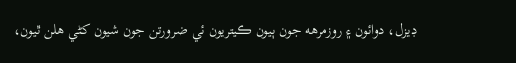ڊيزل، دوائون ۽ روزمرهه جون ٻيون ڪيتريون ئي ضرورتن جون شيون کڻي هلن ٿيون،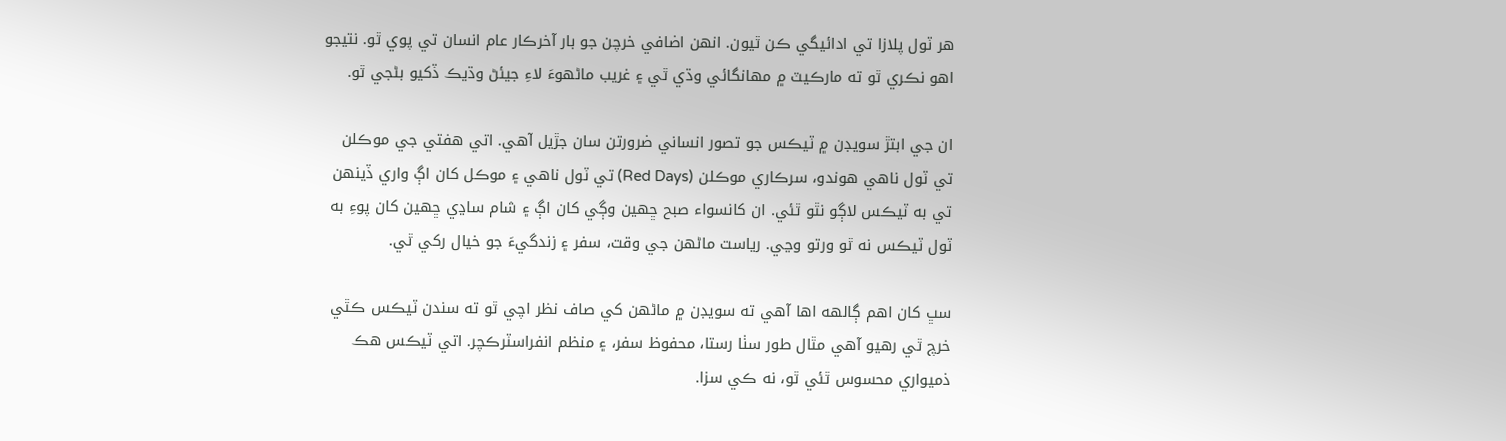هر ٽول پلازا تي ادائيگي ڪن ٿيون. انهن اضافي خرچن جو بار آخرڪار عام انسان تي پوي ٿو. نتيجو اهو نڪري ٿو ته مارڪيٽ ۾ مهانگائي وڌي ٿي ۽ غريب ماڻهوءَ لاءِ جيئڻ وڌيڪ ڏکيو بڻجي ٿو.

ان جي ابتڙ سويڊن ۾ ٽيڪس جو تصور انساني ضرورتن سان جڙيل آهي. اتي هفتي جي موڪلن تي ٽول ناهي هوندو، سرڪاري موڪلن (Red Days) تي ٽول ناهي ۽ موڪل کان اڳ واري ڏينهن تي به ٽيڪس لاڳو نٿو ٿئي. ان کانسواء صبح ڇهين وڳي کان اڳ ۽ شام ساڍي ڇهين کان پوءِ به ٽول ٽيڪس نه ٿو ورتو وڃي. رياست ماڻهن جي وقت، سفر ۽ زندگيءَ جو خيال رکي ٿي.

سڀ کان اهم ڳالهه اها آهي ته سويڊن ۾ ماڻهن کي صاف نظر اچي ٿو ته سندن ٽيڪس ڪٿي خرچ ٿي رهيو آهي مٿال طور سٺا رستا، محفوظ سفر، ۽ منظم انفراسٽرڪچر. اتي ٽيڪس هڪ ذميواري محسوس ٿئي ٿو، نه ڪي سزا.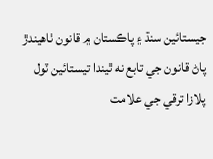جيستائين سنڌ ۽ پاڪستان ۾ قانون ٺاهيندڙ پاڻ قانون جي تابع نه ٿيندا تيستائين ٽول پلازا ترقي جي علامت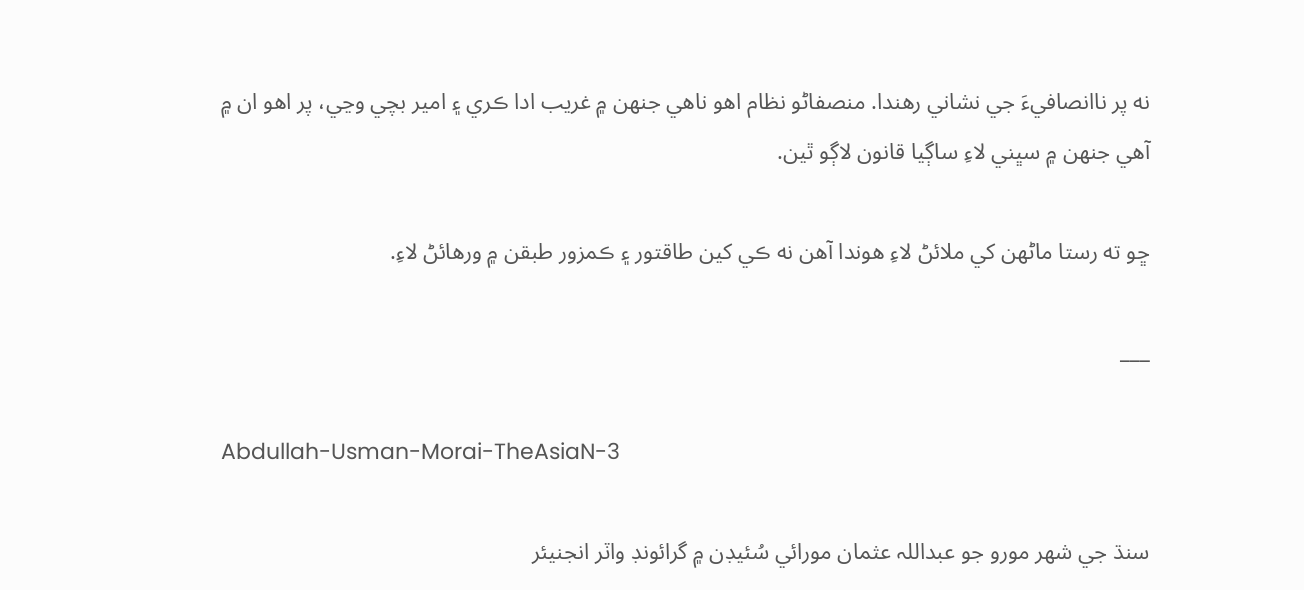نه پر ناانصافيءَ جي نشاني رهندا. منصفاڻو نظام اهو ناهي جنهن ۾ غريب ادا ڪري ۽ امير بچي وڃي، پر اهو ان ۾ آهي جنهن ۾ سڀني لاءِ ساڳيا قانون لاڳو ٿين.

ڇو ته رستا ماڻهن کي ملائڻ لاءِ هوندا آهن نه ڪي کين طاقتور ۽ ڪمزور طبقن ۾ ورهائڻ لاءِ.

___

Abdullah-Usman-Morai-TheAsiaN-3

سنڌ جي شھر مورو جو عبداللہ عثمان مورائي سُئيڊن ۾ گرائونڊ واٽر انجنيئر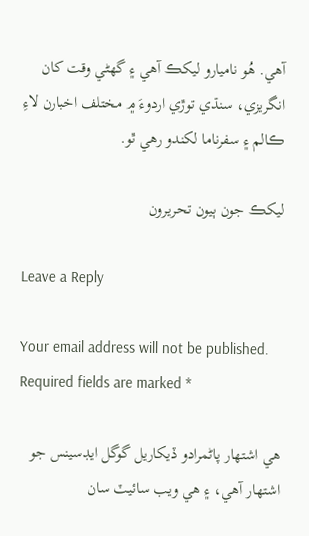آھي. ھُو ناميارو ليکڪ آھي ۽ گھڻي وقت کان انگريزي، سنڌي توڙي اردوءَ ۾ مختلف اخبارن لاءِ ڪالم ۽ سفرناما لکندو رھي ٿو.

ليکڪ جون ٻيون تحريرون

Leave a Reply

Your email address will not be published. Required fields are marked *

هي اشتهار پاڻمرادو ڏيکاريل گوگل ايڊسينس جو اشتهار آهي، ۽ هي ويب سائيٽ سان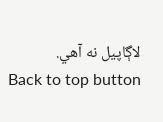لاڳاپيل نه آهي.
Back to top button